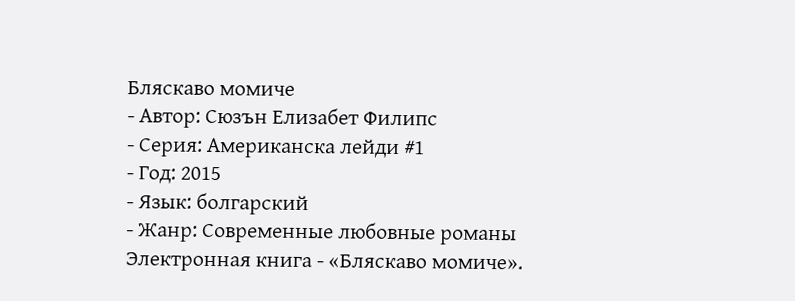Бляскаво момиче
- Автор: Сюзън Елизабет Филипс
- Серия: Американска лейди #1
- Год: 2015
- Язык: болгарский
- Жанр: Современные любовные романы
Электронная книга - «Бляскаво момиче».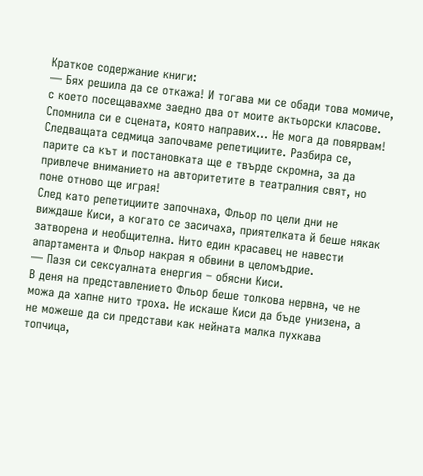Краткое содержание книги:
— Бях решила да се откажа! И тогава ми се обади това момиче, с което посещавахме заедно два от моите актьорски класове. Спомнила си е сцената, която направих… Не мога да повярвам! Следващата седмица започваме репетициите. Разбира се, парите са кът и постановката ще е твърде скромна, за да привлече вниманието на авторитетите в театралния свят, но поне отново ще играя!
След като репетициите започнаха, Фльор по цели дни не виждаше Киси, а когато се засичаха, приятелката й беше някак затворена и необщителна. Нито един красавец не навести апартамента и Фльор накрая я обвини в целомъдрие.
— Пазя си сексуалната енергия – обясни Киси.
В деня на представлението Фльор беше толкова нервна, че не можа да хапне нито троха. Не искаше Киси да бъде унизена, а не можеше да си представи как нейната малка пухкава топчица,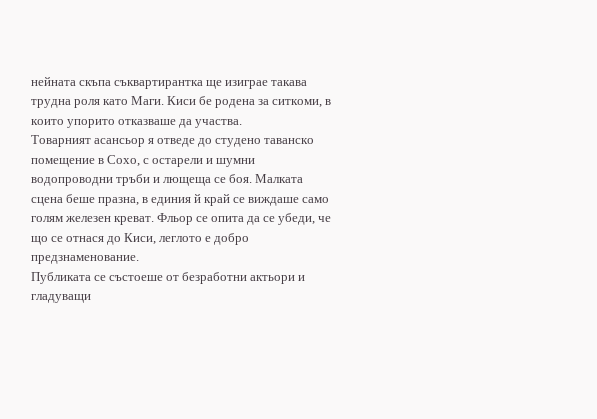нейната скъпа съквартирантка ще изиграе такава трудна роля като Маги. Киси бе родена за ситкоми, в които упорито отказваше да участва.
Товарният асансьор я отведе до студено таванско помещение в Сохо, с остарели и шумни водопроводни тръби и лющеща се боя. Малката сцена беше празна, в единия й край се виждаше само голям железен креват. Фльор се опита да се убеди, че що се отнася до Киси, леглото е добро предзнаменование.
Публиката се състоеше от безработни актьори и гладуващи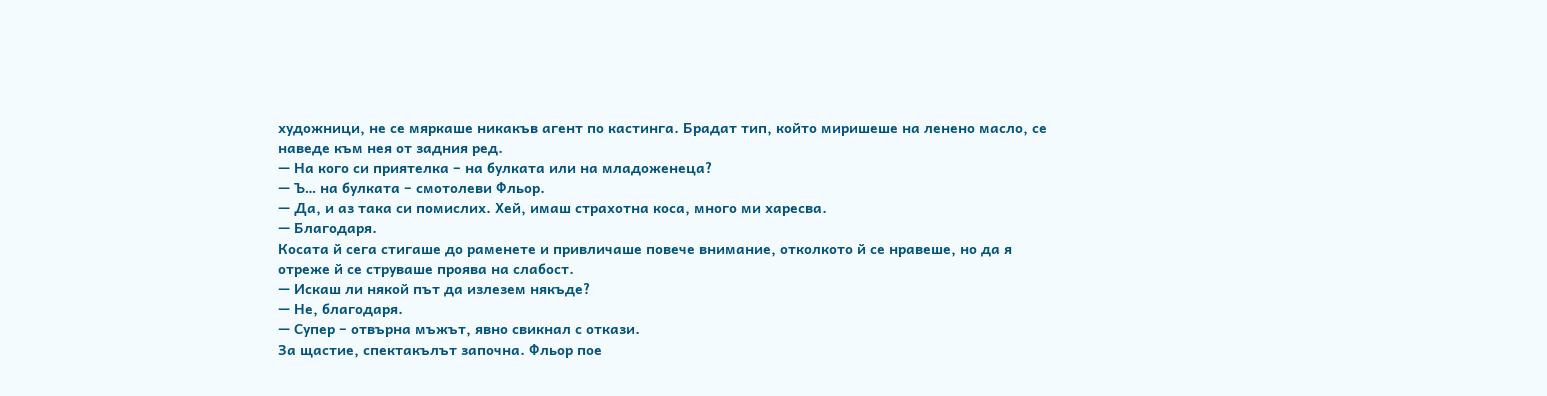художници, не се мяркаше никакъв агент по кастинга. Брадат тип, който миришеше на ленено масло, се наведе към нея от задния ред.
— На кого си приятелка – на булката или на младоженеца?
— Ъ… на булката – смотолеви Фльор.
— Да, и аз така си помислих. Хей, имаш страхотна коса, много ми харесва.
— Благодаря.
Косата й сега стигаше до раменете и привличаше повече внимание, отколкото й се нравеше, но да я отреже й се струваше проява на слабост.
— Искаш ли някой път да излезем някъде?
— Не, благодаря.
— Супер – отвърна мъжът, явно свикнал с откази.
За щастие, спектакълът започна. Фльор пое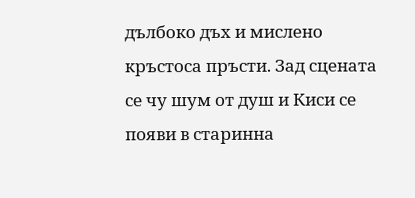дълбоко дъх и мислено кръстоса пръсти. Зад сцената се чу шум от душ и Киси се появи в старинна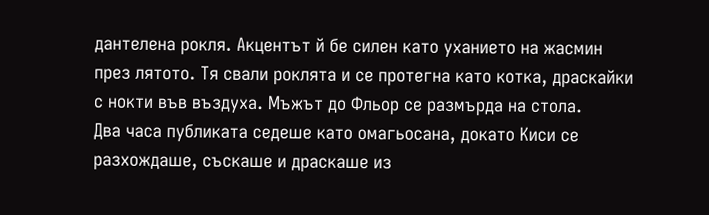дантелена рокля. Акцентът й бе силен като уханието на жасмин през лятото. Тя свали роклята и се протегна като котка, драскайки с нокти във въздуха. Мъжът до Фльор се размърда на стола.
Два часа публиката седеше като омагьосана, докато Киси се разхождаше, съскаше и драскаше из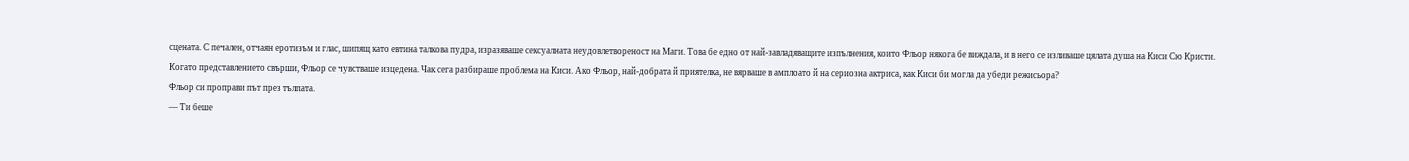сцената. С печален, отчаян еротизъм и глас, шипящ като евтина талкова пудра, изразяваше сексуалната неудовлетвореност на Маги. Това бе едно от най-завладяващите изпълнения, които Фльор някога бе виждала, и в него се изливаше цялата душа на Киси Сю Кристи.
Когато представлението свърши, Фльор се чувстваше изцедена. Чак сега разбираше проблема на Киси. Ако Фльор, най-добрата й приятелка, не вярваше в амплоато й на сериозна актриса, как Киси би могла да убеди режисьора?
Фльор си проправи път през тълпата.
— Ти беше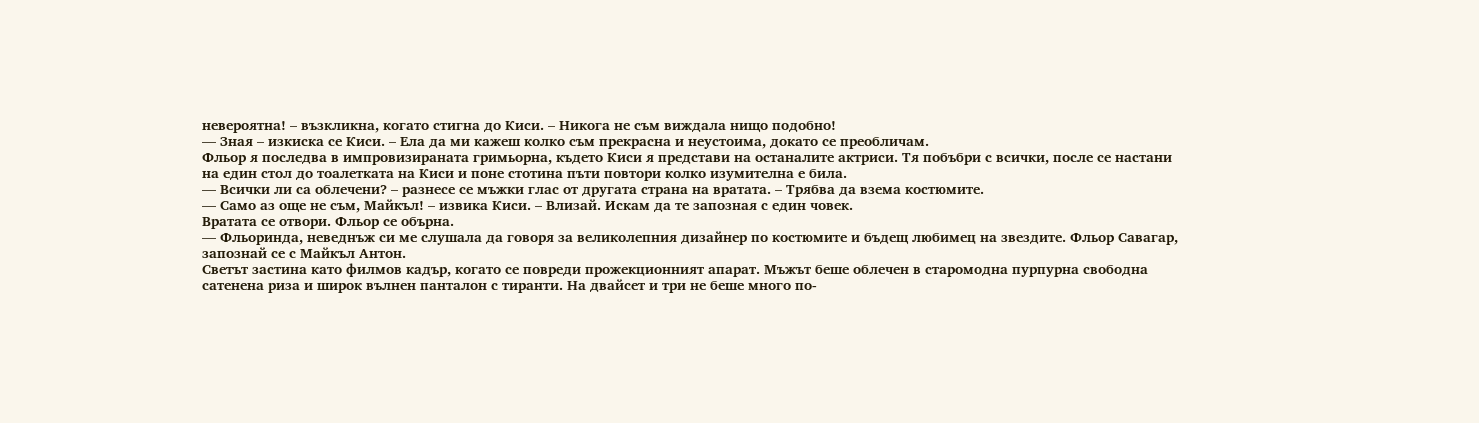невероятна! – възкликна, когато стигна до Киси. – Никога не съм виждала нищо подобно!
— Зная – изкиска се Киси. – Ела да ми кажеш колко съм прекрасна и неустоима, докато се преобличам.
Фльор я последва в импровизираната гримьорна, където Киси я представи на останалите актриси. Тя побъбри с всички, после се настани на един стол до тоалетката на Киси и поне стотина пъти повтори колко изумителна е била.
— Всички ли са облечени? – разнесе се мъжки глас от другата страна на вратата. – Трябва да взема костюмите.
— Само аз още не съм, Майкъл! – извика Киси. – Влизай. Искам да те запозная с един човек.
Вратата се отвори. Фльор се обърна.
— Фльоринда, неведнъж си ме слушала да говоря за великолепния дизайнер по костюмите и бъдещ любимец на звездите. Фльор Савагар, запознай се с Майкъл Антон.
Светът застина като филмов кадър, когато се повреди прожекционният апарат. Мъжът беше облечен в старомодна пурпурна свободна сатенена риза и широк вълнен панталон с тиранти. На двайсет и три не беше много по-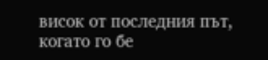висок от последния път, когато го бе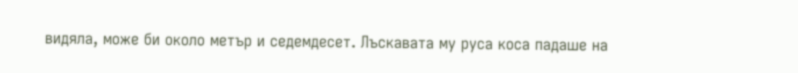видяла, може би около метър и седемдесет. Лъскавата му руса коса падаше на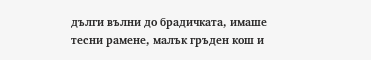дълги вълни до брадичката, имаше тесни рамене, малък гръден кош и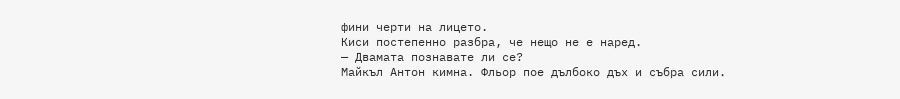фини черти на лицето.
Киси постепенно разбра, че нещо не е наред.
— Двамата познавате ли се?
Майкъл Антон кимна. Фльор пое дълбоко дъх и събра сили.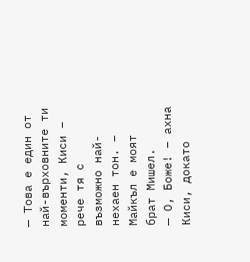— Това е един от най-върховните ти моменти, Киси – рече тя с възможно най-нехаен тон. – Майкъл е моят брат Мишел.
— О, Боже! – ахна Киси, докато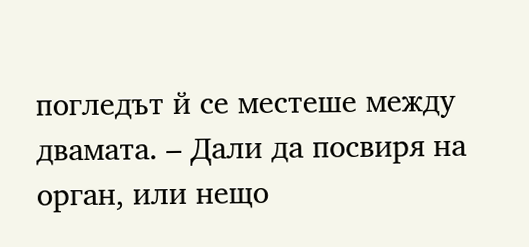погледът й се местеше между двамата. – Дали да посвиря на орган, или нещо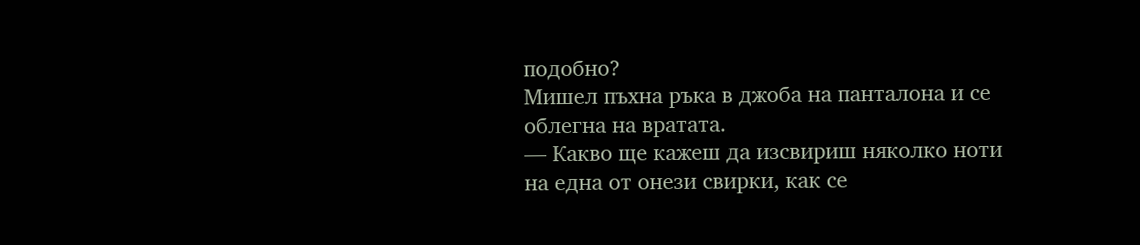подобно?
Мишел пъхна ръка в джоба на панталона и се облегна на вратата.
— Какво ще кажеш да изсвириш няколко ноти на една от онези свирки, как се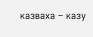казваха – казу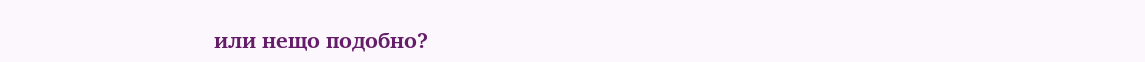или нещо подобно?